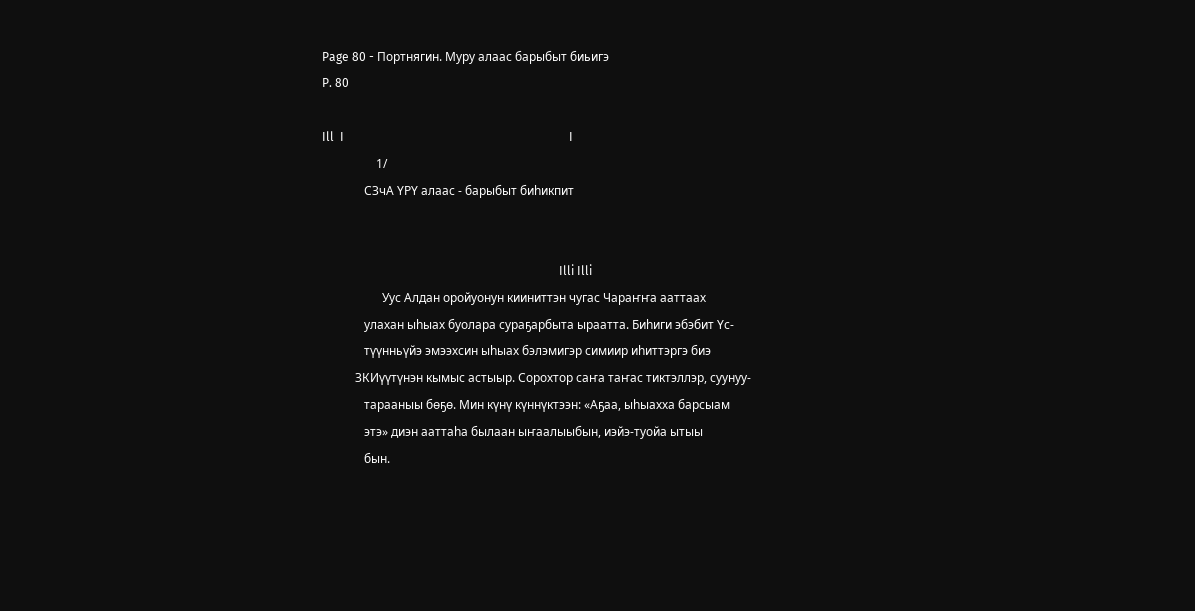Page 80 - Портнягин. Муру алаас барыбыт биьигэ
P. 80

Ill  I                                                                           I
                  1/
              СЗчА ҮРҮ алаас - барыбыт биһикпит


                                                                               Illi Illi
                    Уус Алдан оройуонун кииниттэн чугас Чараҥҥа ааттаах
              улахан ыһыах буолара сураҕарбыта ыраатта. Биһиги эбэбит Үс-
              түүнньүйэ эмээхсин ыһыах бэлэмигэр симиир иһиттэргэ биэ
           ЗКИүүтүнэн кымыс астыыр. Сорохтор саҥа таҥас тиктэллэр, суунуу-
              тарааныы бөҕө. Мин күнү күннүктээн: «Аҕаа, ыһыахха барсыам
              этэ» диэн ааттаһа былаан ыҥаалыыбын, иэйэ-туойа ытыы
              бын.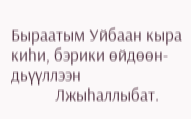Быраатым Уйбаан кыра киһи, бэрики өйдөөн-дьүүллээн
           Лжыһаллыбат.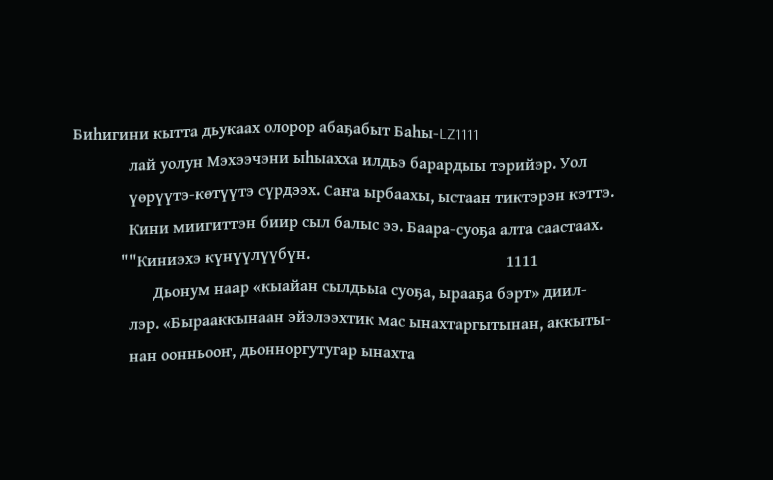Биһигини кытта дьукаах олорор абаҕабыт Баһы-LZ1111
              лай уолун Мэхээчэни ыһыахха илдьэ барардыы тэрийэр. Уол
              үөрүүтэ-көтүүтэ сүрдээх. Саҥа ырбаахы, ыстаан тиктэрэн кэттэ.
              Кини миигиттэн биир сыл балыс ээ. Баара-суоҕа алта саастаах.
            ""Киниэхэ күнүүлүүбүн.                                                 1111
                    Дьонум наар «кыайан сылдьыа суоҕа, ырааҕа бэрт» диил-
              лэр. «Бырааккынаан эйэлээхтик мас ынахтаргытынан, аккыты-
              нан оонньооҥ, дьонноргутугар ынахта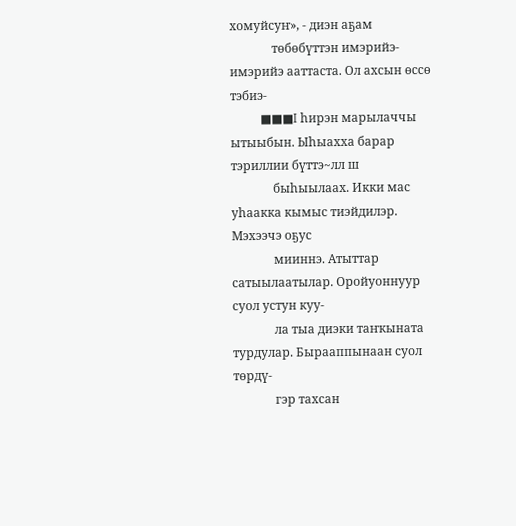хомуйсуҥ», - диэн аҕам
              төбөбүттэн имэрийэ-имэрийэ ааттаста. Ол ахсын өссө тэбиэ-
          ■■■I һирэн марылаччы ытыыбын. Ыһыахха барар тэриллии бүттэ~лл ш
              быһыылаах. Икки мас уһаакка кымыс тиэйдилэр. Мэхээчэ оҕус
              мииннэ. Атыттар сатыылаатылар. Оройуоннуур суол устун куу-
              ла тыа диэки таҥкыната турдулар. Бырааппынаан суол төрдү-
              гэр тахсан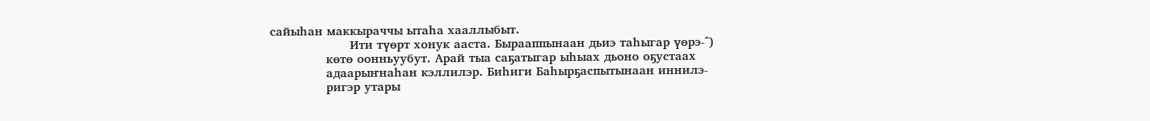сайыһан маккыраччы ытаһа хааллыбыт.
                    Ити түөрт хонук ааста. Бырааппынаан дьиэ таһыгар үөрэ-^)
              көтө оонньуубут. Арай тыа саҕатыгар ыһыах дьоно оҕустаах
              адаарыҥнаһан кэллилэр. Биһиги Баһырҕаспытынаан иннилэ-
              ригэр утары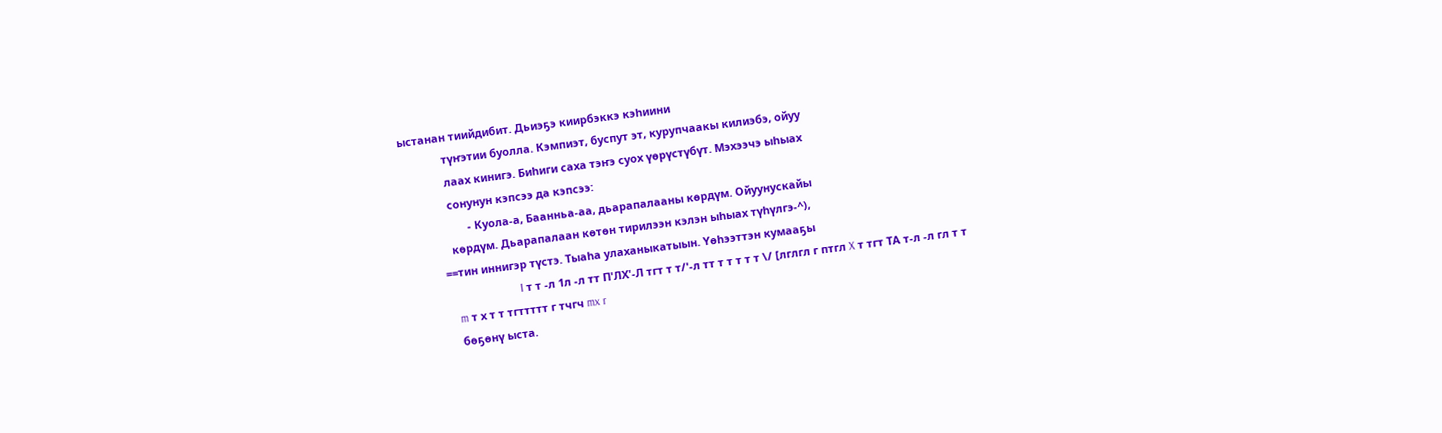ыстанан тиийдибит. Дьиэҕэ киирбэккэ кэһиини
              түҥэтии буолла. Кэмпиэт, буспут эт, курупчаакы килиэбэ, ойуу
              лаах кинигэ. Биһиги саха тэҥэ суох үөрүстүбүт. Мэхээчэ ыһыах
              сонунун кэпсээ да кэпсээ:
                    - Куола-а, Баанньа-аа, дьарапалааны көрдүм. Ойуунускайы
              көрдүм. Дьарапалаан көтөн тирилээн кэлэн ыһыах түһүлгэ-^),
           ==тин иннигэр түстэ. Тыаһа улаханыкатыын. Үөһээттэн кумааҕы
                                   I т т -л 1л -л тт П'ЛХ'-Л тгт т т/'-л тт т т т т т \/ [лглгл г птгл X т тгт ТА т-л -л гл т т
              m т х т т тгттттт г тчгч mx r
              бөҕөнү ыста.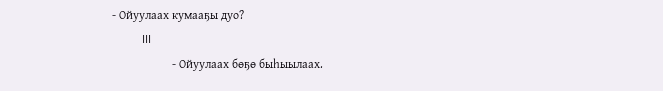- Ойуулаах кумааҕы дуо?
          III
                    - Ойуулаах бөҕө быһыылаах.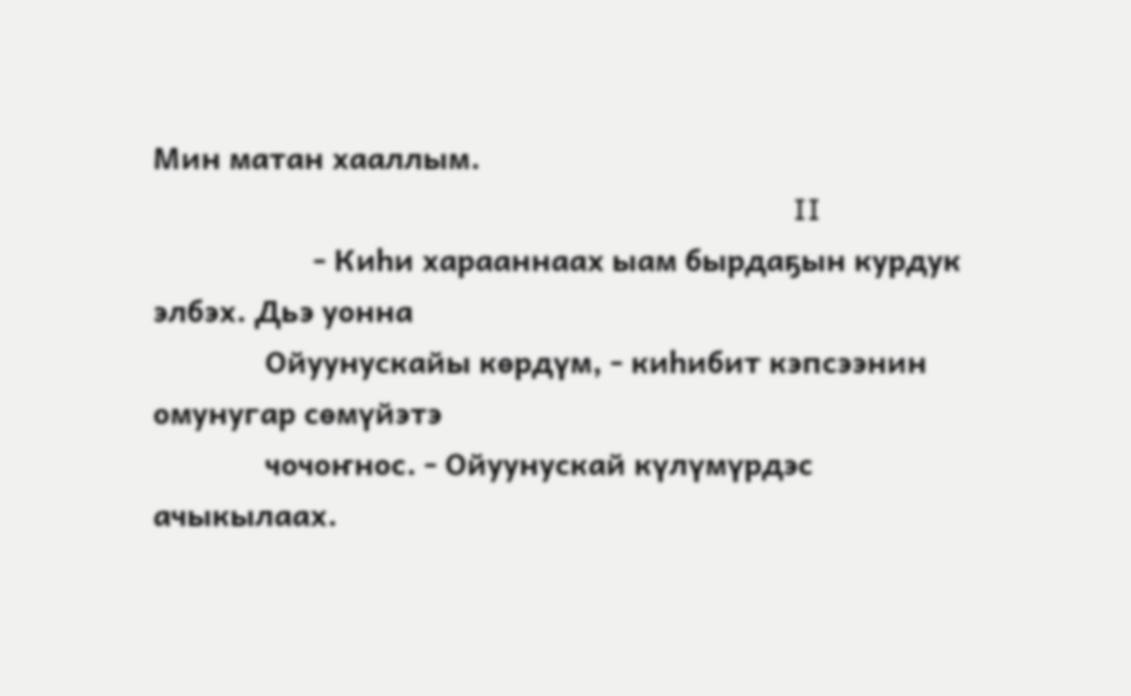Мин матан хааллым.
                                                                                II
                    - Киһи харааннаах ыам бырдаҕын курдук элбэх. Дьэ уонна
              Ойуунускайы көрдүм, - киһибит кэпсээнин омунугар сөмүйэтэ
              чочоҥнос. - Ойуунускай күлүмүрдэс ачыкылаах.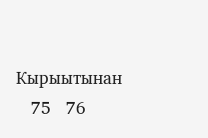Кырыытынан
   75   76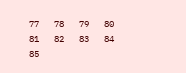77   78   79   80   81   82   83   84   85